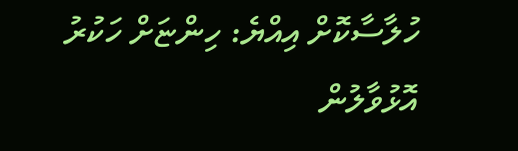ހުލާސާކޮށް އިއްޔެ: ހިންޏަށް ހަކުރު އޮޅުވާލުން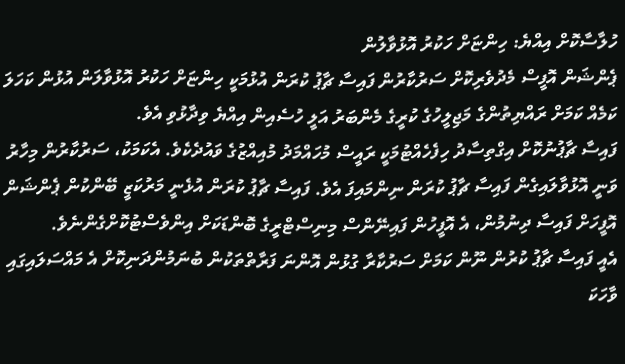ހުލާސާކޮށް އިއްޔެ: ހިންޏަށް ހަކުރު އޮޅުވާލުން
ޕެންޝަން އޮފީސް މެދުވެރިކޮށް ސަރުކާރުން ފައިސާ ޗާޕު ކުރަން އުޅުމަކީ ހިންޏަށް ހަކުރު އޮޅުވާލަން އުޅުން ކަހަލަ ކަމެއް ކަމަށް ރައްޔިތުންގެ މަޖިލީހުގެ ކުރީގެ މެންބަރު އަލީ ހުސެއިން އިއްޔެ ވިދާޅުވި އެވެ.
ފައިސާ ޗާޕުނުކޮށް އިގްތިސާދު ހިފެހެއްޓުމަކީ ރައީސް މުހައްމަދު މުއިއްޒުގެ ވައުދެކެވެ. އެކަމަކު، ސަރުކާރުން މިހާރު ވަނީ އޮޅުވާލައިގެން ފައިސާ ޗާޕު ކުރަން ނިންމައިފަ އެވެ. ފައިސާ ޗާޕު ކުރަން އުޅެނީ މަރުކަޒީ ބޭންކުން ޕެންޝަން އޮފީހަށް ފައިސާ ދިނުމުން، އެ އޮފީހުން ފައިނޭންސް މިނިސްޓްރީގެ ބޮންޑަކަށް އިންވެސްޓުކޮށްގެންނެވެ.
އެއީ ފައިސާ ޗާޕު ކުރުން ނޫން ކަމަށް ސަރުކާރާ ގުޅުން އޮންނަ ފަރާތްތަކުން ބުނަމުންދަނިކޮށް އެ މައްސަލައިގައި ވާހަކަ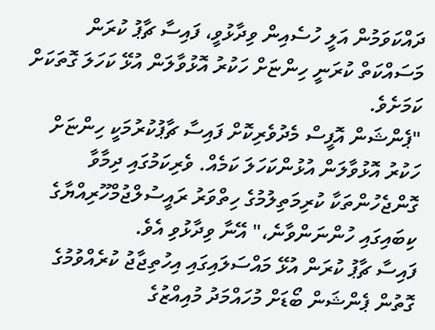ދައްކަވަމުން އަލީ ހުސެއިން ވިދާޅުވީ، ފައިސާ ޗާޕު ކުރަން މަސައްކަތް ކުރަނީ ހިންޏަށް ހަކުރު އޮޅުވާލަން އުޅޭ ކަހަލަ ގޮތަކަށް ކަމަށެވެ.
"ޕެންޝަން އޮފީސް މެދުވެރިކޮށް ފައިސާ ޗާޕުކުރުމަކީ ހިންޏަށް ހަކުރު އޮޅުވާލަން އުޅުންކަހަލަ ކަމެއް. ވެރިކަމުގައި ދިމާވާ ގޮންޖެހުންތަކާ ކުރިމަތިލުމުގެ ހިތްވަރު ރައީސުލްޖުމްހޫރިއްޔާގެ ކިބައިގައި ހުންނަންވާނެ،" އޭނާ ވިދާޅުވި އެވެ.
ފައިސާ ޗާޕު ކުރަން އުޅޭ މައްސަލައިގައި އިހުތިޖާޖު ކުރެއްވުމުގެ ގޮތުން ޕެންޝަން ބޯޑަށް މުހައްމަދު މުއިއްޒުގެ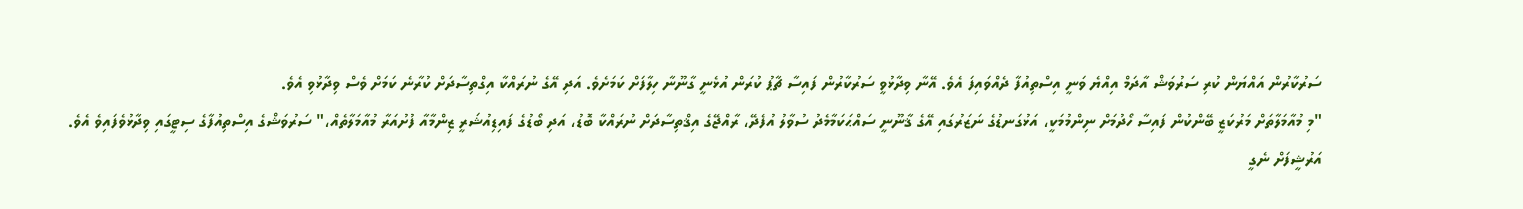ސަރުކާރުން އައްޔަން ކުރި ސަރުވަޝް އާދަމް އިއްޔެ ވަނީ އިސްތިއުފާ ދެއްވައިފަ އެވެ. އޭނާ ވިދާޅުވީ ސަރުކާރުން ފައިސާ ޗާޕު ކުރަން އުޅެނީ ގާނޫނާ ހިލާފަށް ކަމަށެވެ. އަދި އޭގެ ނުރައްކާ އިގްތިސާދަށް ކުރާނެ ކަމަށް ވެސް ވިދާޅުވި އެވެ.
"މި މުއާމަލާތަށް މަރުކަޒީ ބޭންކުން ފައިސާ ހޯދުމަށް ނިންމުމަކީ، އަޅުގަނޑުގެ ނަޒަރުގައި އޭގެ ޤާނޫނީ ސައްޙަކަމާމެދު ސުވާލު އުފެދޭ، ރާއްޖޭގެ އިޤްތިސާދަށް ނުރައްކާ ބޮޑު، އަދި ބޯޑުގެ ފައިޑިއުޝަރީ ޒިންމާއާ ފުށުއަރާ މުއާމަލާތެއް،" ސަރުވަޝްގެ އިސްތިއުފާގެ ސިޓީގައި ވިދާޅުވެފައިވެ އެވެ.
އަރުޝީފަށް ނެގީ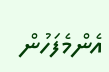އެންމެފަހުން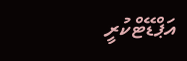އަޕްޑޭޓްކުރީ